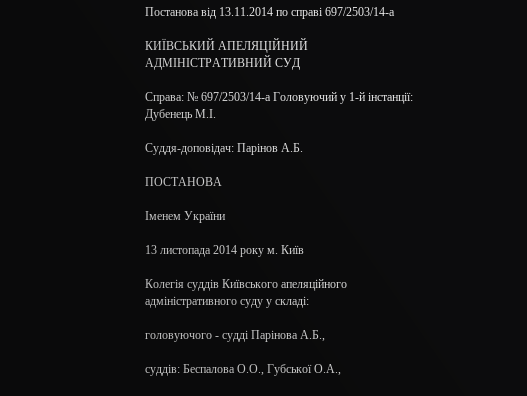Постанова від 13.11.2014 по справі 697/2503/14-а

КИЇВСЬКИЙ АПЕЛЯЦІЙНИЙ АДМІНІСТРАТИВНИЙ СУД

Справа: № 697/2503/14-а Головуючий у 1-й інстанції: Дубенець М.І.

Суддя-доповідач: Парінов А.Б.

ПОСТАНОВА

Іменем України

13 листопада 2014 року м. Київ

Колегія суддів Київського апеляційного адміністративного суду у складі:

головуючого - судді Парінова А.Б.,

суддів: Беспалова О.О., Губської О.А.,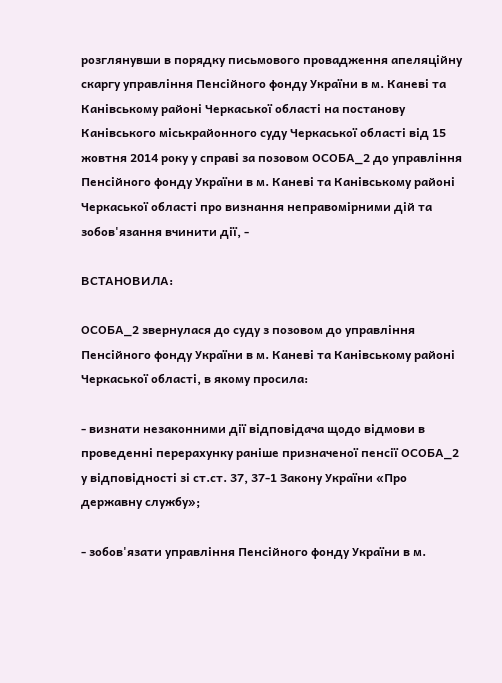розглянувши в порядку письмового провадження апеляційну скаргу управління Пенсійного фонду України в м. Каневі та Канівському районі Черкаської області на постанову Канівського міськрайонного суду Черкаської області від 15 жовтня 2014 року у справі за позовом ОСОБА_2 до управління Пенсійного фонду України в м. Каневі та Канівському районі Черкаської області про визнання неправомірними дій та зобов'язання вчинити дії, -

ВСТАНОВИЛА:

ОСОБА_2 звернулася до суду з позовом до управління Пенсійного фонду України в м. Каневі та Канівському районі Черкаської області, в якому просила:

- визнати незаконними дії відповідача щодо відмови в проведенні перерахунку раніше призначеної пенсії ОСОБА_2 у відповідності зі ст.ст. 37, 37-1 Закону України «Про державну службу»;

- зобов'язати управління Пенсійного фонду України в м.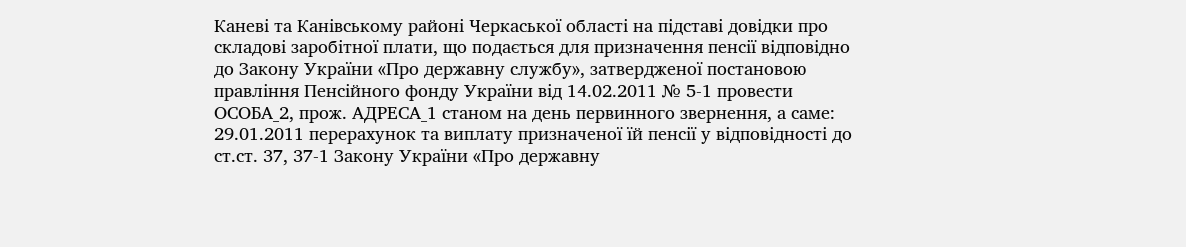Каневі та Канівському районі Черкаської області на підставі довідки про складові заробітної плати, що подається для призначення пенсії відповідно до Закону України «Про державну службу», затвердженої постановою правління Пенсійного фонду України від 14.02.2011 № 5-1 провести ОСОБА_2, прож. АДРЕСА_1 станом на день первинного звернення, а саме: 29.01.2011 перерахунок та виплату призначеної їй пенсії у відповідності до ст.ст. 37, 37-1 Закону України «Про державну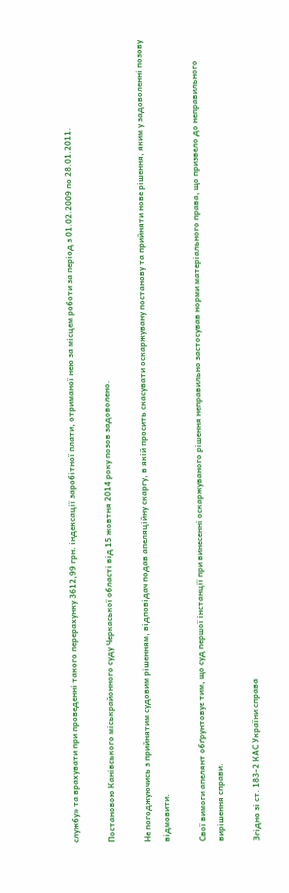службу» та врахувати при проведенні такого перерахунку 3612,99 грн. індексації заробітної плати, отриманої нею за місцем роботи за період з 01.02.2009 по 28.01.2011.

Постановою Канівського міськрайонного суду Черкаської області від 15 жовтня 2014 року позов задоволено.

Не погоджуючись з прийнятим судовим рішенням, відповідач подав апеляційну скаргу, в якій просить скасувати оскаржувану постанову та прийняти нове рішення, яким у задоволенні позову відмовити.

Свої вимоги апелянт обґрунтовує тим, що суд першої інстанції при винесенні оскаржуваного рішення неправильно застосував норми матеріального права, що призвело до неправильного вирішення справи.

Згідно зі ст. 183-2 КАС України справа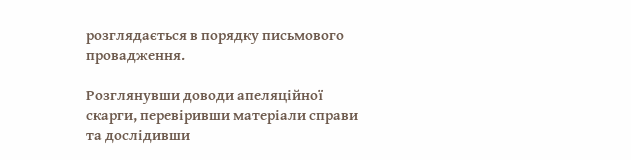розглядається в порядку письмового провадження.

Розглянувши доводи апеляційної скарги, перевіривши матеріали справи та дослідивши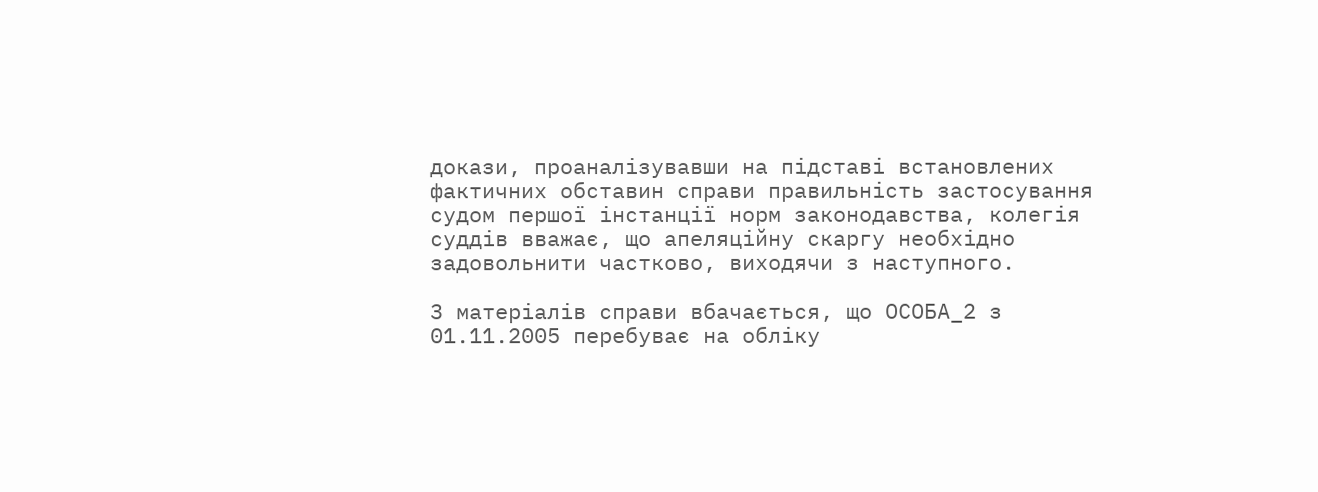докази, проаналізувавши на підставі встановлених фактичних обставин справи правильність застосування судом першої інстанції норм законодавства, колегія суддів вважає, що апеляційну скаргу необхідно задовольнити частково, виходячи з наступного.

З матеріалів справи вбачається, що ОСОБА_2 з 01.11.2005 перебуває на обліку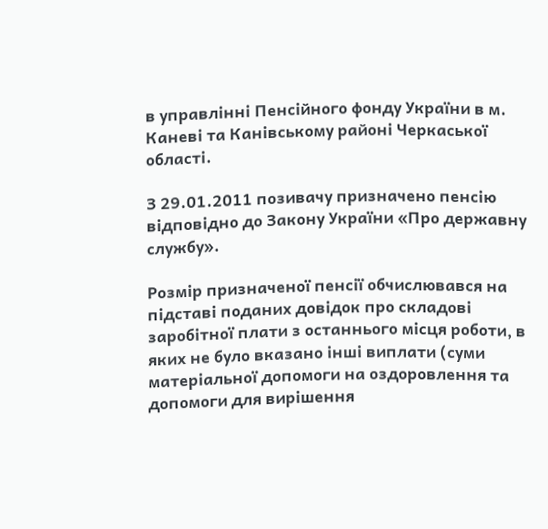в управлінні Пенсійного фонду України в м. Каневі та Канівському районі Черкаської області.

З 29.01.2011 позивачу призначено пенсію відповідно до Закону України «Про державну службу».

Розмір призначеної пенсії обчислювався на підставі поданих довідок про складові заробітної плати з останнього місця роботи, в яких не було вказано інші виплати (суми матеріальної допомоги на оздоровлення та допомоги для вирішення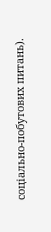соціально-побутових питань).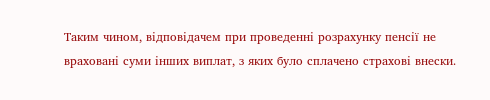Таким чином, відповідачем при проведенні розрахунку пенсії не враховані суми інших виплат, з яких було сплачено страхові внески.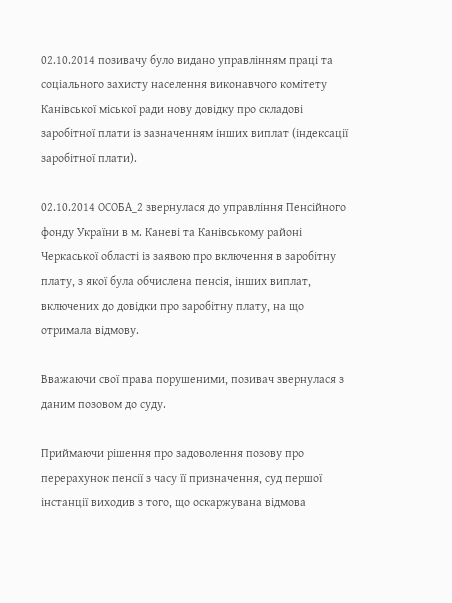02.10.2014 позивачу було видано управлінням праці та соціального захисту населення виконавчого комітету Канівської міської ради нову довідку про складові заробітної плати із зазначенням інших виплат (індексації заробітної плати).

02.10.2014 ОСОБА_2 звернулася до управління Пенсійного фонду України в м. Каневі та Канівському районі Черкаської області із заявою про включення в заробітну плату, з якої була обчислена пенсія, інших виплат, включених до довідки про заробітну плату, на що отримала відмову.

Вважаючи свої права порушеними, позивач звернулася з даним позовом до суду.

Приймаючи рішення про задоволення позову про перерахунок пенсії з часу її призначення, суд першої інстанції виходив з того, що оскаржувана відмова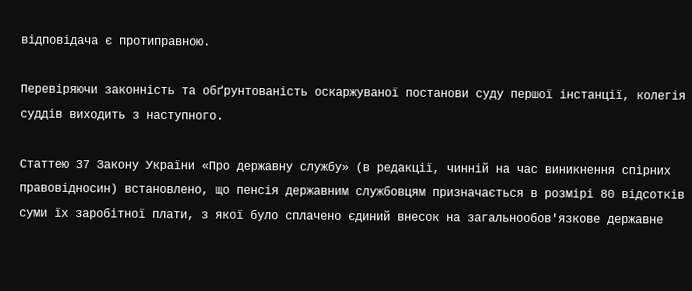відповідача є протиправною.

Перевіряючи законність та обґрунтованість оскаржуваної постанови суду першої інстанції, колегія суддів виходить з наступного.

Статтею 37 Закону України «Про державну службу» (в редакції, чинній на час виникнення спірних правовідносин) встановлено, що пенсія державним службовцям призначається в розмірі 80 відсотків суми їх заробітної плати, з якої було сплачено єдиний внесок на загальнообов'язкове державне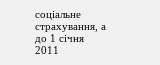соціальне страхування, а до 1 січня 2011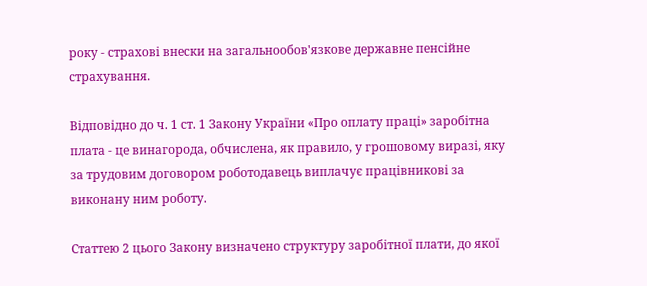року - страхові внески на загальнообов'язкове державне пенсійне страхування.

Відповідно до ч. 1 ст. 1 Закону України «Про оплату праці» заробітна плата - це винагорода, обчислена, як правило, у грошовому виразі, яку за трудовим договором роботодавець виплачує працівникові за виконану ним роботу.

Статтею 2 цього Закону визначено структуру заробітної плати, до якої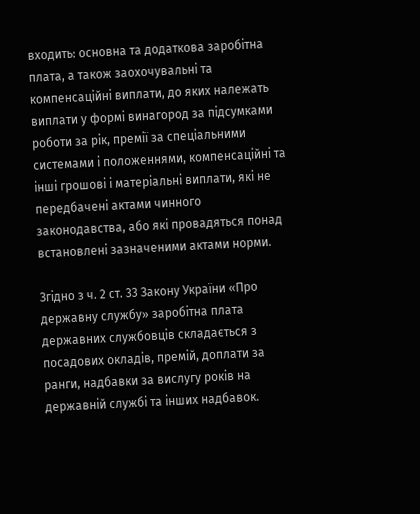входить: основна та додаткова заробітна плата, а також заохочувальні та компенсаційні виплати, до яких належать виплати у формі винагород за підсумками роботи за рік, премії за спеціальними системами і положеннями, компенсаційні та інші грошові і матеріальні виплати, які не передбачені актами чинного законодавства, або які провадяться понад встановлені зазначеними актами норми.

Згідно з ч. 2 ст. 33 Закону України «Про державну службу» заробітна плата державних службовців складається з посадових окладів, премій, доплати за ранги, надбавки за вислугу років на державній службі та інших надбавок.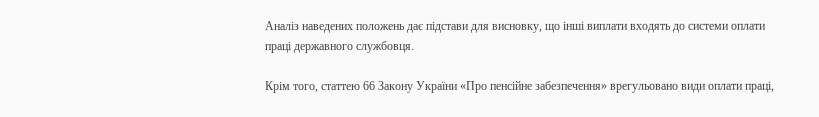Аналіз наведених положень дає підстави для висновку, що інші виплати входять до системи оплати праці державного службовця.

Крім того, статтею 66 Закону України «Про пенсійне забезпечення» врегульовано види оплати праці,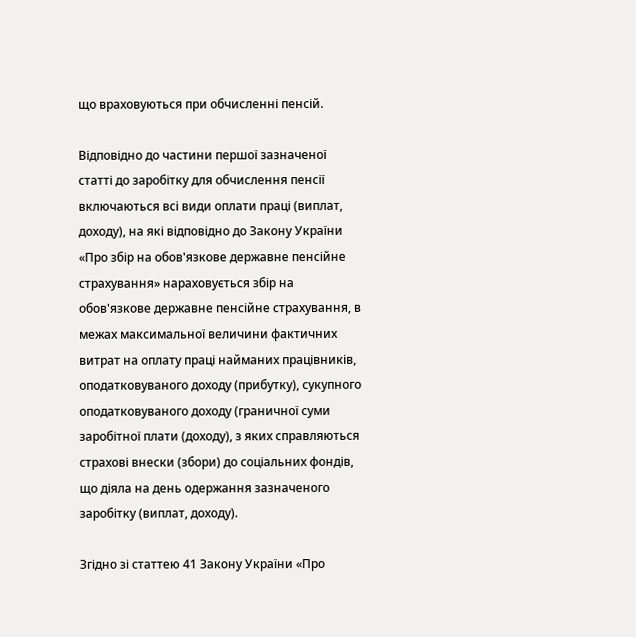що враховуються при обчисленні пенсій.

Відповідно до частини першої зазначеної статті до заробітку для обчислення пенсії включаються всі види оплати праці (виплат, доходу), на які відповідно до Закону України «Про збір на обов'язкове державне пенсійне страхування» нараховується збір на обов'язкове державне пенсійне страхування, в межах максимальної величини фактичних витрат на оплату праці найманих працівників, оподатковуваного доходу (прибутку), сукупного оподатковуваного доходу (граничної суми заробітної плати (доходу), з яких справляються страхові внески (збори) до соціальних фондів, що діяла на день одержання зазначеного заробітку (виплат, доходу).

Згідно зі статтею 41 Закону України «Про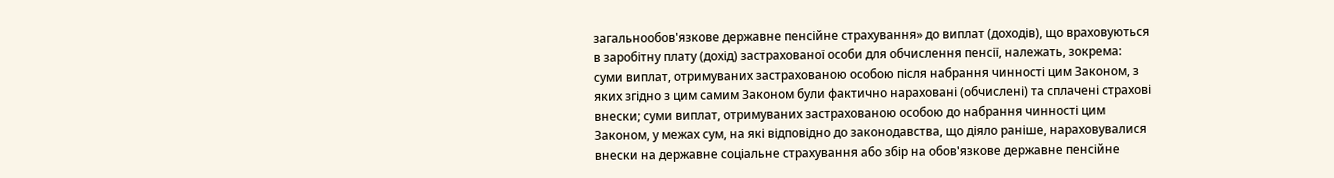загальнообов'язкове державне пенсійне страхування» до виплат (доходів), що враховуються в заробітну плату (дохід) застрахованої особи для обчислення пенсії, належать, зокрема: суми виплат, отримуваних застрахованою особою після набрання чинності цим Законом, з яких згідно з цим самим Законом були фактично нараховані (обчислені) та сплачені страхові внески; суми виплат, отримуваних застрахованою особою до набрання чинності цим Законом, у межах сум, на які відповідно до законодавства, що діяло раніше, нараховувалися внески на державне соціальне страхування або збір на обов'язкове державне пенсійне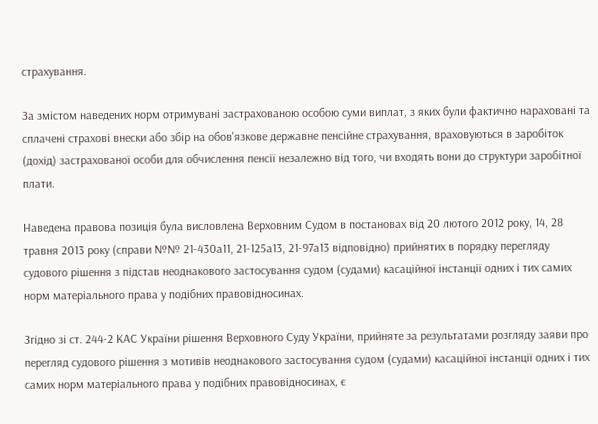страхування.

За змістом наведених норм отримувані застрахованою особою суми виплат, з яких були фактично нараховані та сплачені страхові внески або збір на обов'язкове державне пенсійне страхування, враховуються в заробіток (дохід) застрахованої особи для обчислення пенсії незалежно від того, чи входять вони до структури заробітної плати.

Наведена правова позиція була висловлена Верховним Судом в постановах від 20 лютого 2012 року, 14, 28 травня 2013 року (справи №№ 21-430а11, 21-125а13, 21-97а13 відповідно) прийнятих в порядку перегляду судового рішення з підстав неоднакового застосування судом (судами) касаційної інстанції одних і тих самих норм матеріального права у подібних правовідносинах.

Згідно зі ст. 244-2 КАС України рішення Верховного Суду України, прийняте за результатами розгляду заяви про перегляд судового рішення з мотивів неоднакового застосування судом (судами) касаційної інстанції одних і тих самих норм матеріального права у подібних правовідносинах, є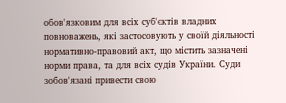обов'язковим для всіх суб'єктів владних повноважень, які застосовують у своїй діяльності нормативно-правовий акт, що містить зазначені норми права, та для всіх судів України. Суди зобов'язані привести свою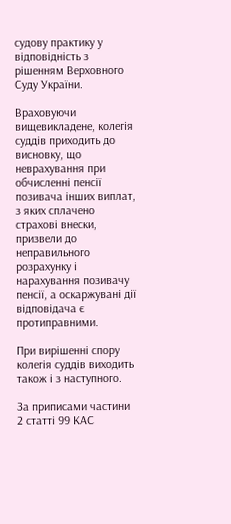судову практику у відповідність з рішенням Верховного Суду України.

Враховуючи вищевикладене, колегія суддів приходить до висновку, що неврахування при обчисленні пенсії позивача інших виплат, з яких сплачено страхові внески, призвели до неправильного розрахунку і нарахування позивачу пенсії, а оскаржувані дії відповідача є протиправними.

При вирішенні спору колегія суддів виходить також і з наступного.

За приписами частини 2 статті 99 КАС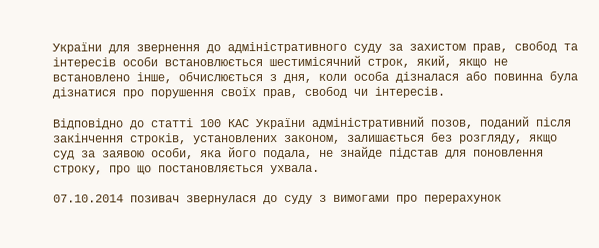України для звернення до адміністративного суду за захистом прав, свобод та інтересів особи встановлюється шестимісячний строк, який, якщо не встановлено інше, обчислюється з дня, коли особа дізналася або повинна була дізнатися про порушення своїх прав, свобод чи інтересів.

Відповідно до статті 100 КАС України адміністративний позов, поданий після закінчення строків, установлених законом, залишається без розгляду, якщо суд за заявою особи, яка його подала, не знайде підстав для поновлення строку, про що постановляється ухвала.

07.10.2014 позивач звернулася до суду з вимогами про перерахунок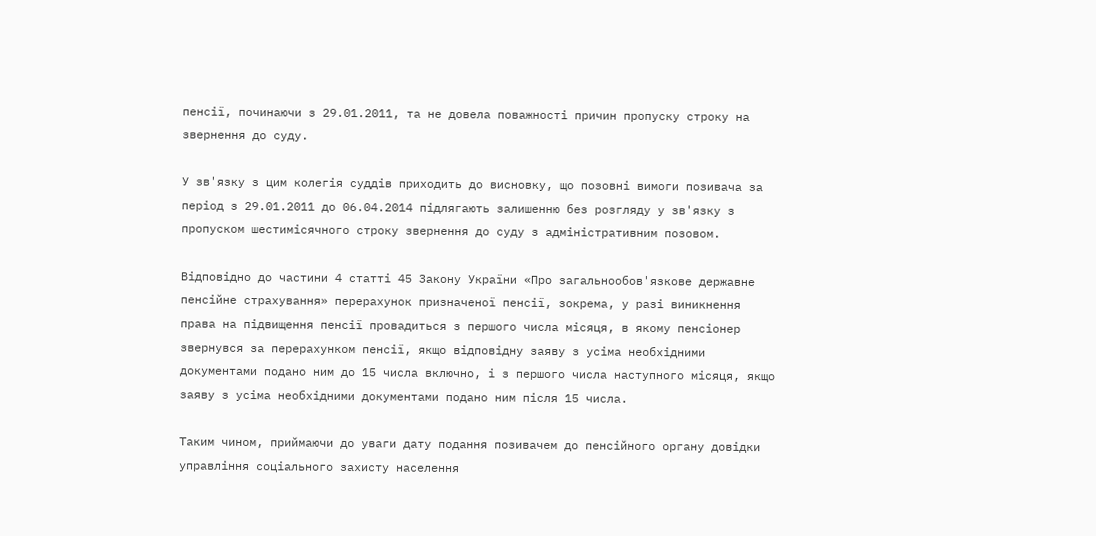пенсії, починаючи з 29.01.2011, та не довела поважності причин пропуску строку на звернення до суду.

У зв'язку з цим колегія суддів приходить до висновку, що позовні вимоги позивача за період з 29.01.2011 до 06.04.2014 підлягають залишенню без розгляду у зв'язку з пропуском шестимісячного строку звернення до суду з адміністративним позовом.

Відповідно до частини 4 статті 45 Закону України «Про загальнообов'язкове державне пенсійне страхування» перерахунок призначеної пенсії, зокрема, у разі виникнення права на підвищення пенсії провадиться з першого числа місяця, в якому пенсіонер звернувся за перерахунком пенсії, якщо відповідну заяву з усіма необхідними документами подано ним до 15 числа включно, і з першого числа наступного місяця, якщо заяву з усіма необхідними документами подано ним після 15 числа.

Таким чином, приймаючи до уваги дату подання позивачем до пенсійного органу довідки управління соціального захисту населення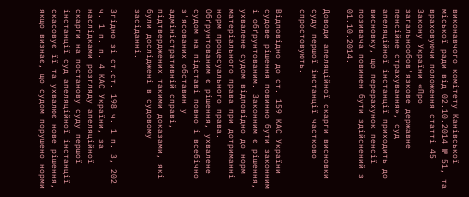виконавчого комітету Канівської міської ради від 02.10.2014 № 51, та враховуючи положення статті 45 Закону України «Про загальнообов'язкове державне пенсійне страхування», суд апеляційної інстанції приходить до висновку, що перерахунок пенсії позивача повинен бути здійснений з 01.10.2014.

Доводи апеляційної скарги висновки суду першої інстанції частково спростовують.

Відповідно до ст. 159 КАС України судове рішення повинно бути законним і обґрунтованим. Законним є рішення, ухвалене судом відповідно до норм матеріального права при дотриманні норм процесуального права. Обґрунтованим є рішення, ухвалене судом на підставі повно і всебічно з'ясованих обставин у адміністративній справі, підтверджених такими доказами, які були досліджені в судовому засіданні.

Згідно зі ст.ст. 198 ч. 1 п. 3, 202 ч. 1 п. п. 4 КАС України, за наслідками розгляду апеляційної скарги на постанову суду першої інстанції суд апеляційної інстанції скасовує її та ухвалює нове рішення, якщо визнає, що судом порушено норми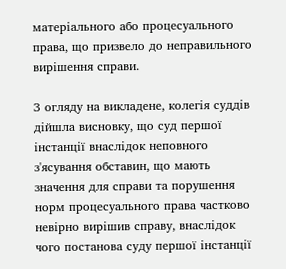матеріального або процесуального права, що призвело до неправильного вирішення справи.

З огляду на викладене, колегія суддів дійшла висновку, що суд першої інстанції внаслідок неповного з'ясування обставин, що мають значення для справи та порушення норм процесуального права частково невірно вирішив справу, внаслідок чого постанова суду першої інстанції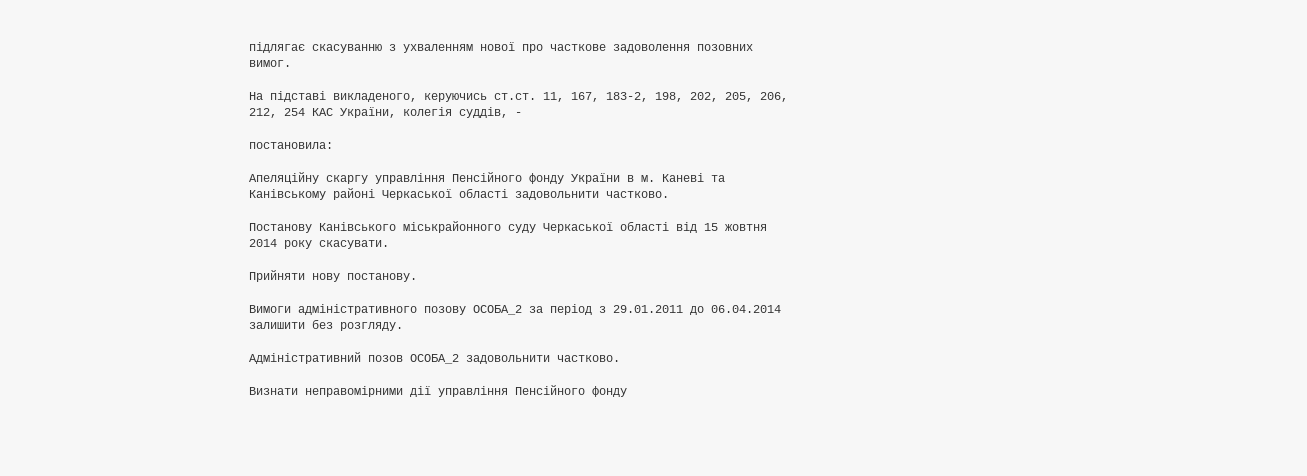підлягає скасуванню з ухваленням нової про часткове задоволення позовних вимог.

На підставі викладеного, керуючись ст.ст. 11, 167, 183-2, 198, 202, 205, 206, 212, 254 КАС України, колегія суддів, -

постановила:

Апеляційну скаргу управління Пенсійного фонду України в м. Каневі та Канівському районі Черкаської області задовольнити частково.

Постанову Канівського міськрайонного суду Черкаської області від 15 жовтня 2014 року скасувати.

Прийняти нову постанову.

Вимоги адміністративного позову ОСОБА_2 за період з 29.01.2011 до 06.04.2014 залишити без розгляду.

Адміністративний позов ОСОБА_2 задовольнити частково.

Визнати неправомірними дії управління Пенсійного фонду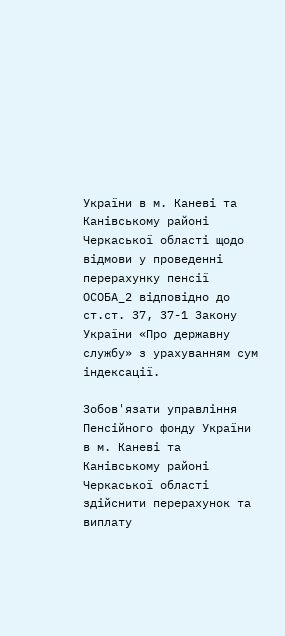України в м. Каневі та Канівському районі Черкаської області щодо відмови у проведенні перерахунку пенсії ОСОБА_2 відповідно до ст.ст. 37, 37-1 Закону України «Про державну службу» з урахуванням сум індексації.

Зобов'язати управління Пенсійного фонду України в м. Каневі та Канівському районі Черкаської області здійснити перерахунок та виплату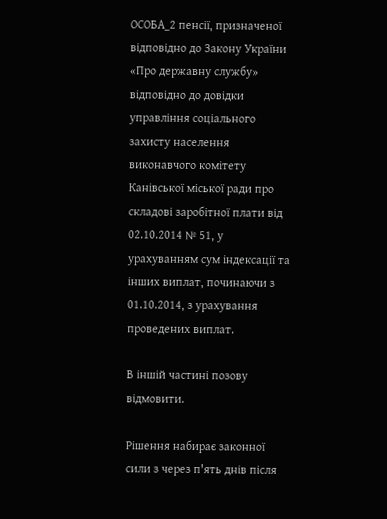ОСОБА_2 пенсії, призначеної відповідно до Закону України «Про державну службу» відповідно до довідки управління соціального захисту населення виконавчого комітету Канівської міської ради про складові заробітної плати від 02.10.2014 № 51, у урахуванням сум індексації та інших виплат, починаючи з 01.10.2014, з урахування проведених виплат.

В іншій частині позову відмовити.

Рішення набирає законної сили з через п'ять днів після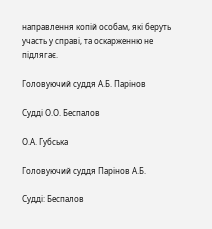направлення копій особам, які беруть участь у справі, та оскарженню не підлягає.

Головуючий суддя А.Б. Парінов

Судді О.О. Беспалов

О.А. Губська

Головуючий суддя Парінов А.Б.

Судді: Беспалов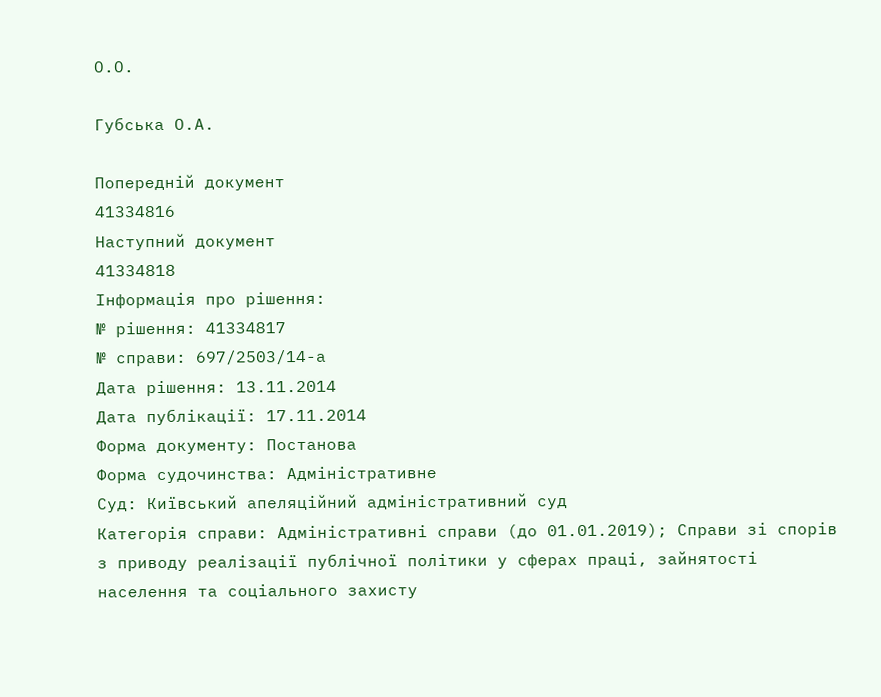О.О.

Губська О.А.

Попередній документ
41334816
Наступний документ
41334818
Інформація про рішення:
№ рішення: 41334817
№ справи: 697/2503/14-а
Дата рішення: 13.11.2014
Дата публікації: 17.11.2014
Форма документу: Постанова
Форма судочинства: Адміністративне
Суд: Київський апеляційний адміністративний суд
Категорія справи: Адміністративні справи (до 01.01.2019); Справи зі спорів з приводу реалізації публічної політики у сферах праці, зайнятості населення та соціального захисту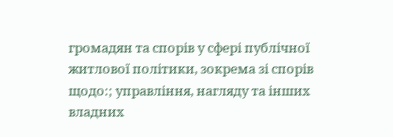громадян та спорів у сфері публічної житлової політики, зокрема зі спорів щодо:; управління, нагляду та інших владних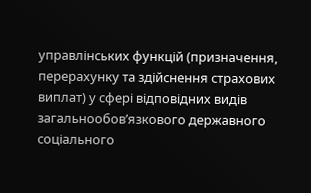управлінських функцій (призначення, перерахунку та здійснення страхових виплат) у сфері відповідних видів загальнообов’язкового державного соціального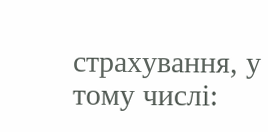страхування, у тому числі: